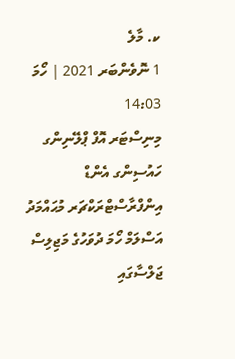ކ. މާލެ
1 ނޮވެންބަރ 2021 | ހޯމަ 14:03
މިނިސްޓަރ އޮފް ޕްލޭނިންގ ހައުސިންގ އެންޑް އިންފްރާސްޓްރަކްޗަރ މުޙައްމަދު އަސްލަމް ހޯމަ ދުވަހުގެ މަޖިލިސް ޖަލްސާގައި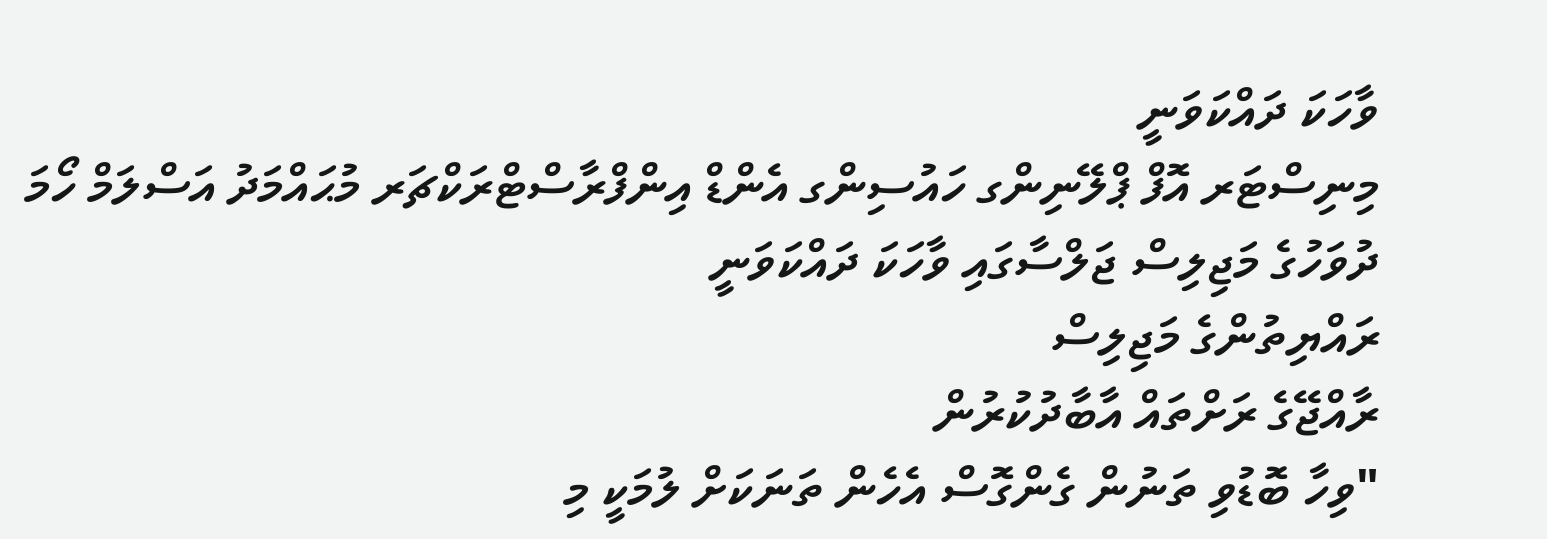ވާހަކަ ދައްކަވަނީ
މިނިސްޓަރ އޮފް ޕްލޭނިންގ ހައުސިންގ އެންޑް އިންފްރާސްޓްރަކްޗަރ މުޙައްމަދު އަސްލަމް ހޯމަ ދުވަހުގެ މަޖިލިސް ޖަލްސާގައި ވާހަކަ ދައްކަވަނީ
ރައްޔިތުންގެ މަޖިލިސް
ރާއްޖޭގެ ރަށްތައް އާބާދުކުރުން
"ވިހާ ބޮޑުވި ތަނުން ގެންގޮސް އެހެން ތަނަކަށް ލުމަކީ މި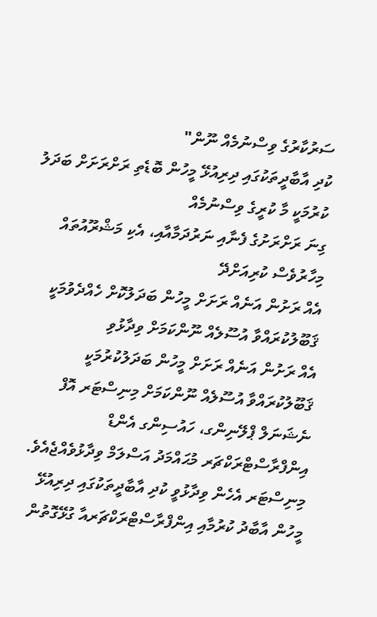ސަރުކާރުގެ ވިސްނުމެއް ނޫން"
ކުދި އާބާދީތަކުގައި ދިރިއުޅޭ މީހުން ބޮޑެތި ރަށްރަށަށް ބަދަލު ކުރުމަކީ މާ ކުރީގެ ވިސްނުމެއް
ގިނަ ރަށްރަށުގެ ފެނާއި ނަރުދަމާއާއި، އެކި މަޝްރޫއުތައް މިހާރުވެސް ކުރިއަށްދޭ
އެއް ރަށުން އަނެއް ރަށަށް މީހުން ބަދަލުކޮށް ހެއްދެވުމަކީ ޤަބޫލުކުރައްވާ އުސޫލެއް ނޫންކަމަށް ވިދާޅުވި
އެއް ރަށުން އަނެއް ރަށަށް މީހުން ބަދަލުކުރުމަކީ ޤަބޫލުކުރައްވާ އުސޫލެއް ނޫންކަމަށް މިނިސްޓަރ އޮފް ނެޝަނަލް ޕްލޭނިންގ، ހައުސިންގ އެންޑް އިންފްރާސްޓްރަކްޗަރ މުޙައްމަދު އަސްލަމް ވިދާޅުވެއްޖެއެވެ.
މިނިސްޓަރ އެހެން ވިދާޅުވީ ކުދި އާބާދީތަކުގައި ދިރިއުޅޭ މީހުން އާބާދު ކުރުމާއި އިންފްރާސްޓްރަކްޗަރއާ ގުޅޭގޮތުން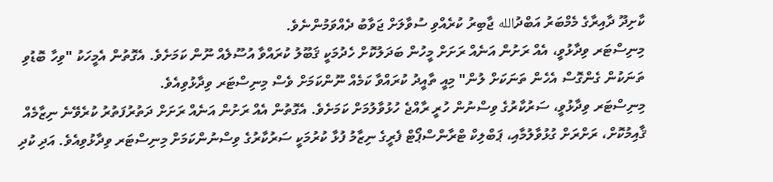ކާށިދޫ ދާއިރާގެ މެމްބަރު އަބްދުالله ޖާބިރު ކުރެއްވި ސުވާލަށް ޖަވާބު ދެއްވަމުންނެވެ.
މިނިސްޓަރ ވިދާޅުވީ، އެއް ރަށުން އަނެއް ރަށަށް މީހުން ބަދަލުކޮށް ހެދުމަކީ ޤަބޫލު ކުރައްވާ އުސޫލެއް ނޫން ކަމަށެވެ. އެގޮތުން އެމީހަކު "ވިހާ ބޮޑުވި ތަނަކުން ގެންގޮސް އެހެން ތަނަކަށް ލުން" މިއީ ތާއީދު ކުރައްވާ ކަމެއް ނޫންކަމަށް ވެސް މިނިސްޓަރ ވިދާޅުވިއެވެ.
މިނިސްޓަރ ވިދާޅުވީ، ސަރުކާރުގެ ވިސްނުން ހުރީ ރާއްޖެ ހުޅުވާލުމަށް ކަމަށެވެ. އެގޮތުން އެއް ރަށުން އަނެއް ރަށަށް ދަތުރުފަތުރު ކުރެވޭނެ ނިޒާމެއް ޤާއިމުކޮށް، ރަށްރަށް ގުޅުވާލުމާއި، ޕަބްލިކް ޓްރާންސްޕޯޓް ފެރީގެ ނިޒާމު ފުޅާ ކުރުމަކީ ސަރުކާރުގެ ވިސްނުންކަމަށް މިނިސްޓަރ ވިދާޅުވިއެވެ. އަދި ކުދި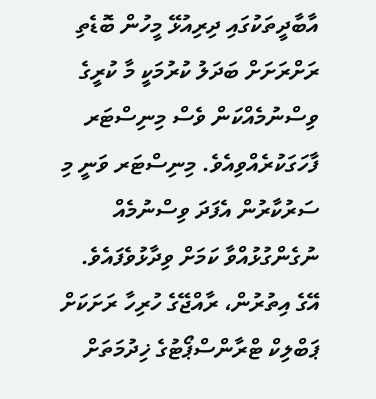އާބާދީތަކުގައި ދިރިއުޅޭ މީހުން ބޮޑެތި ރަށްރަށަށް ބަދަލު ކުރުމަކީ މާ ކުރީގެ ވިސްނުމެއްކަން ވެސް މިނިސްޓަރ ފާހަގަކުރެއްވިއެވެ. މިނިސްޓަރ ވަނީ މި ސަރުކާރުން އެފަދަ ވިސްނުމެއް ނުގެންގުޅުއްވާ ކަމަށް ވިދާޅުވެފައެވެ.
އޭގެ އިތުރުން، ރާއްޖޭގެ ހުރިހާ ރަށަކަށް ޕަބްލިކް ޓްރާންސްޕޯޓުގެ ޚިދުމަތަށް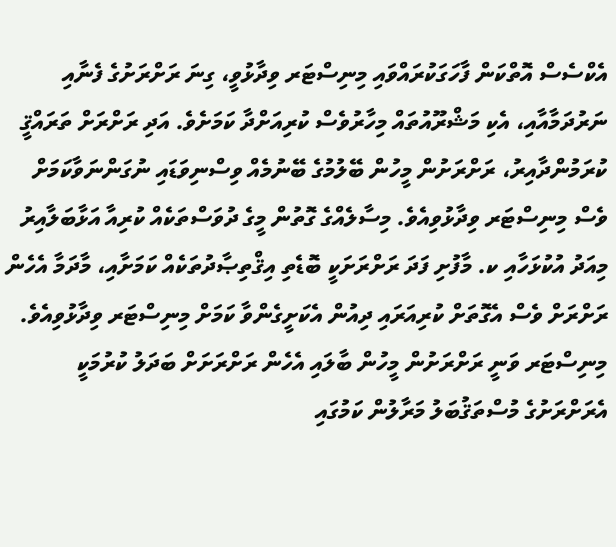އެކްސެސް އޮތްކަން ފާހަގަކުރައްވައި މިނިސްޓަރ ވިދާޅުވީ، ގިނަ ރަށްރަށުގެ ފެނާއި ނަރުދަމާއާއި، އެކި މަޝްރޫއުތައް މިހާރުވެސް ކުރިއަށްދާ ކަމަށެވެ. އަދި ރަށްރަށް ތަރައްޤީ ކުރަމުންދާއިރު، ރަށްރަށުން މީހުން ބޭލުމުގެ ބޭނުމެއް ވިސްނިވަޑައި ނުގަންނަވާކަމަށް ވެސް މިނިސްޓަރ ވިދާޅުވިއެވެ. މިސާލެއްގެ ގޮތުން މީގެ ދުވަސްތަކެއް ކުރިއާ އަޅާބަލާއިރު މިއަދު އުކުޅަހާއި ކ. މާފުށި ފަދަ ރަށްރަށަކީ ބޮޑެތި އިޤްތިޞާދުތަކެއް ކަމަށާއި، މާދަމާ އެހެން ރަށްރަށް ވެސް އެގޮތަށް ކުރިއަރައި ދިއުން އެކަށީގެންވާ ކަމަށް މިނިސްޓަރ ވިދާޅުވިއެވެ.
މިނިސްޓަރ ވަނީ ރަށްރަށުން މީހުން ބާލައި އެހެން ރަށްރަށަށް ބަދަލު ކުރުމަކީ އެރަށްރަށުގެ މުސްތަޤުބަލު މަރާލުން ކަމުގައި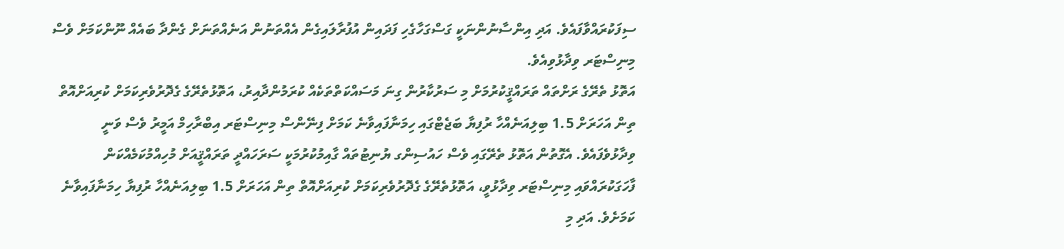ސިފަކުރައްވާފައެވެ. އަދި އިންސާނުންނަކީ ގަސްގަހާގެހި ފަދައިން އުފުރާލައިގެން އެއްތަނުން އަނެއްތަނަށް ގެންދާ ބައެއް ނޫންކަމަށް ވެސް މިނިސްޓަރ ވިދާޅުވިއެވެ.
އަތޮޅު ތެރޭގެ ރަށްތައް ތަރައްޤީކުރުމަށް މި ސަރުކާރުން ގިނަ މަސައްކަތްތަކެއް ކުރަމުންދާއިރު، އަތޮޅުތެރޭގެ ގެދޮރުވެރިކަމަށް ކުރިއަށްއޮތް ތިން އަހަރަށް 1.5 ބިލިއަނެއްހާ ރުފިޔާ ބަޖެޓްގައި ހިމަނާފައިވާނެ ކަމަށް ފިނޭންސް މިނިސްޓަރ އިބްރާހިމް އަމީރު ވެސް ވަނީ ވިދާޅުވެފައެވެ. އެގޮތުން އަތޮޅު ތެރޭގައި ވެސް ހައުސިންގ ޔުނިޓުތައް ގާއިމުކުރުމަކީ ސަރަހައްދީ ތަރައްޤީއަށް މުހިއްމުކަމެއްކަން ފާހަގަކުރައްވައި މިނިސްޓަރ ވިދާޅުވީ، އަތޮޅުތެރޭގެ ގެދޮރުވެރިކަމަށް ކުރިއަށްއޮތް ތިން އަހަރަށް 1.5 ބިލިއަނެއްހާ ރުފިޔާ ހިމަނާފައިވާނެ ކަމަށެވެ. އަދި މި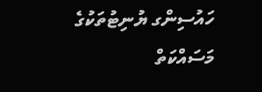ހައުސިންގ ޔުނިޓުތަކުގެ މަސައްކަތް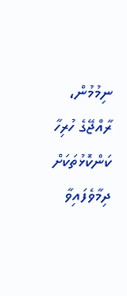ނިމުމުން، ރާއްޖޭގެ ހުރިހާ ކަންކޮޅުތަކަށް ދިމާވެފައިވާ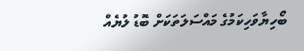ބޯހިޔާވަހިކަމުގެ މައްސަލަތަކަށް ބޮޑު ލުޔެއް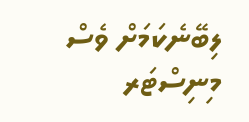ލިބޭނެކަމަށް ވެސް މިނިސްޓަރ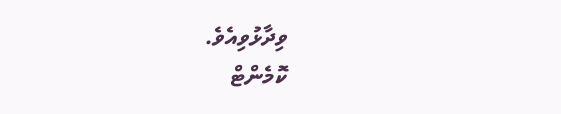ވިދާޅުވިއެވެ.
ކޮމެންޓް